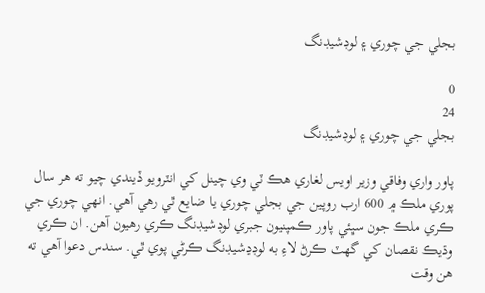بجلي جي چوري ۽ لوڊشيڊنگ

0
24
بجلي جي چوري ۽ لوڊشيڊنگ

پاور واري وفاقي وزير اويس لغاري ھڪ ٽي وي چينل کي انٽرويو ڏيندي چيو ته ھر سال پوري ملڪ ۾ 600 ارب روپين جي بجلي چوري يا ضايع ٿي رھي آھي. انھي چوري جي ڪري ملڪ جون سڀئي پاور ڪمپنيون جبري لوڊشيڊنگ ڪري رھيون آھن. ان ڪري وڌيڪ نقصان کي گهٽ ڪرڻ لاءِ به لوڊڍشيڊنگ ڪرڻي پوي ٿي. سندس دعوا آھي ته ھن وقت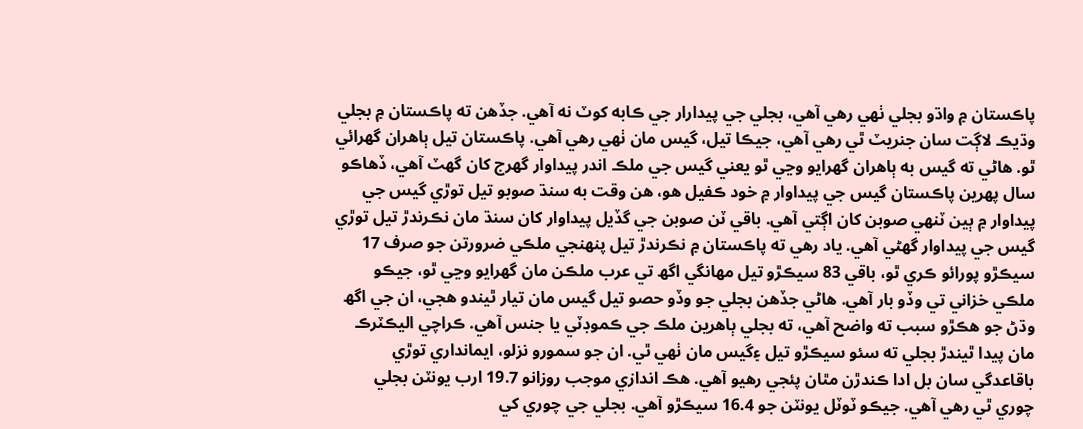پاڪستان ۾ واڌو بجلي ٺھي رھي آھي، بجلي جي پيدارار جي ڪابه کوٽ نه آھي. جڏھن ته پاڪستان ۾ بجلي وڌيڪ لاڳت سان جنريٽ ٿي رھي آھي، جيڪا تيل، گيس مان ٺھي رھي آھي. پاڪستان تيل ٻاھران گھرائي ٿو. ھاڻي ته گيس به ٻاھران گھرايو وڃي ٿو يعني گيس جي ملڪ اندر پيداوار گھرج کان گهٽ آھي، ڏھاڪو سال پھرين پاڪستان گيس جي پيداوار ۾ خود ڪفيل ھو، ھن وقت به سنڌ صوبو تيل توڙي گيس جي پيداوار ۾ ٻين ٽنھي صوبن کان اڳتي آھي. باقي ٽن صوبن جي گڏيل پيداوار کان سنڌ مان نڪرندڙ تيل توڙي گيس جي پيداوار گهڻي آھي. ياد رھي ته پاڪستان ۾ نڪرندڙ تيل پنھنجي ملڪي ضرورتن جو صرف 17 سيڪڙو پورائو ڪري ٿو، باقي 83 سيڪڙو تيل مھانگي اگھ تي عرب ملڪن مان گهرايو وڃي ٿو، جيڪو ملڪي خزاني تي وڏو بار آھي. ھاڻي جڏھن بجلي جو وڏو حصو تيل گيس مان تيار ٿيندو ھجي، ان جي اگھ وڌڻ جو ھڪڙو سبب ته واضح آھي، ته بجلي ٻاھرين ملڪ جي ڪموڊٽي يا جنس آھي. ڪراچي اليڪٽرڪ مان پيدا ٿيندڙ بجلي ته سئو سيڪڙو تيل ۽گيس مان ٺھي ٿي. ان جو سمورو نزلو، ايمانداري توڙي باقاعدگي سان بل ادا ڪندڙن مٿان پئجي رھيو آھي. ھڪ اندازي موجب روزانو 19.7 ارب يونٽن بجلي چوري ٿي رھي آھي. جيڪو ٽوٽل يونٽن جو 16.4 سيڪڙو آھي. بجلي جي چوري کي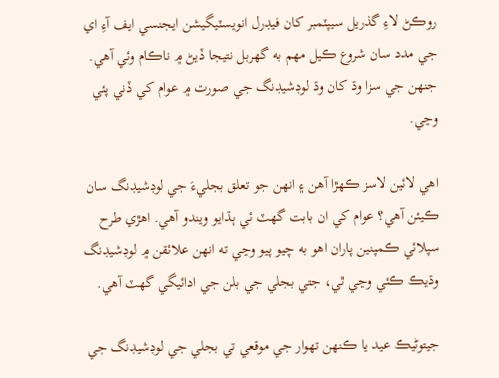روڪڻ لاءِ گذريل سيپٽمبر کان فيڊرل انويسٽيگيشن ايجنسي ايف آءِ اي جي مدد سان شروع ڪيل مھم به گھربل نتيجا ڏيڻ ۾ ناڪام وئي آھي. جنھن جي سزا وڌ کان وڌ لوڊشيڊنگ جي صورت ۾ عوام کي ڏني پئي وڃي.

اهي لائين لاسز ڪهڙا آهن ۽ انهن جو تعلق بجليءَ جي لوڊشيڊنگ سان ڪيئن آهي؟ عوام کي ان بابت گهٽ ئي ٻڌايو ويندو آهي. اهڙي طرح سپلائي ڪمپنين پاران اهو به چيو پيو وڃي ته انهن علائقن ۾ لوڊشيڊنگ وڌيڪ ڪئي وڃي ٿي، جتي بجلي جي بلن جي ادائيگي گهٽ آهي.

جيتوڻيڪ عيد يا ڪنھن تھوار جي موقعي تي بجلي جي لوڊشيڊنگ جي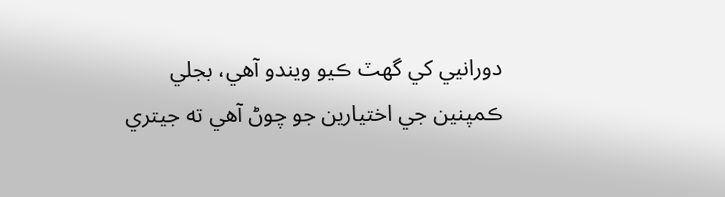دورانيي کي گهٽ ڪيو ويندو آھي، بجلي ڪمپنين جي اختيارين جو چوڻ آھي ته جيتري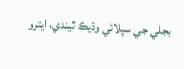بجلي جي سپلائي وڌيڪ ٿيندي، ايترو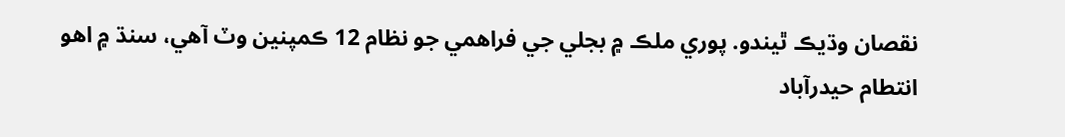نقصان وڌيڪ ٿيندو. پوري ملڪ ۾ بجلي جي فراھمي جو نظام 12 ڪمپنين وٽ آھي، سنڌ ۾ اھو انتطام حيدرآباد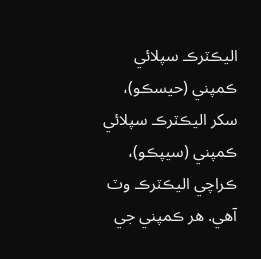اليڪٽرڪ سپلائي ڪمپني (حيسڪو)، سکر اليڪٽرڪ سپلائي ڪمپني (سيپڪو)، ڪراچي اليڪٽرڪ وٽ آھي. ھر ڪمپني جي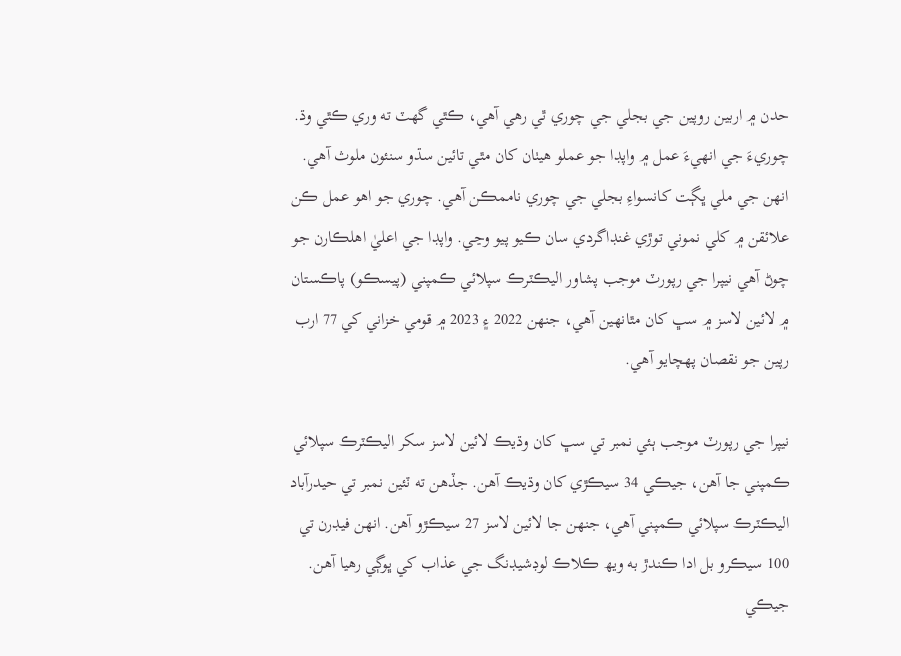حدن ۾ اربين روپين جي بجلي جي چوري ٿي رھي آھي، ڪٿي گھٽ ته وري ڪٿي وڌ. چوريءَ جي انھيءَ عمل ۾ واپڊا جو عملو ھيٺان کان مٿي تائين سڌو سنئون ملوث آھي. انھن جي ملي ڀڳت کانسواءِ بجلي جي چوري ناممڪن آھي. چوري جو اھو عمل ڪن علائقن ۾ کلي نموني توڙي غنڊاگردي سان ڪيو پيو وڃي. واپڊا جي اعليٰ اھلڪارن جو چوڻ آھي نيپرا جي رپورٽ موجب پشاور اليڪٽرڪ سپلائي ڪمپني (پيسڪو) پاڪستان ۾ لائين لاسز ۾ سڀ کان مٿانهين آهي، جنهن 2022 ۽ 2023 ۾ قومي خزاني کي 77 ارب رپين جو نقصان پهچايو آهي.

نيپرا جي رپورٽ موجب ٻئي نمبر تي سڀ کان وڌيڪ لائين لاسز سکر اليڪٽرڪ سپلائي ڪمپني جا آهن، جيڪي 34 سيڪڙي کان وڌيڪ آهن. جڏهن ته ٽئين نمبر تي حيدرآباد اليڪٽرڪ سپلائي ڪمپني آهي، جنهن جا لائين لاسز 27 سيڪڙو آهن. انھن فيڊرن تي 100 سيڪرو بل ادا ڪندڙ به ويھ ڪلاڪ لوڊشيڊنگ جي عذاب کي ڀوڳي رھيا آھن. جيڪي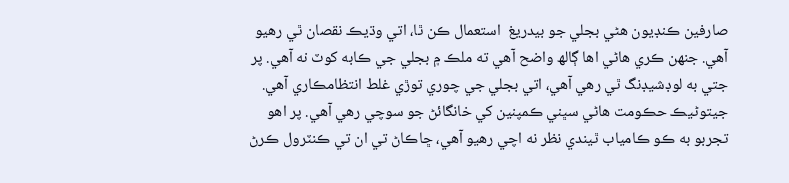صارفين ڪنڊيون ھڻي بجلي جو بيدريغ  استعمال ڪن ٿا، اتي وڌيڪ نقصان ٿي رھيو آھي. جنھن ڪري ھاڻي اھا ڳالھ واضح آھي ته ملڪ ۾ بجلي جي ڪابه کوٽ نه آھي. پر جتي به لوڊشيڊنگ ٿي رھي آھي، اتي بجلي جي چوري توڙي غلط انتظامڪاري آھي. جيتوڻيڪ حڪومت ھاڻي سڀني ڪمپنين کي خانگائڻ جو سوچي رھي آھي. پر اھو تجربو به ڪو ڪامياب ٿيندي نظر نه اچي رھيو آھي، ڇاڪاڻ تي ان تي ڪنٽرول ڪرڻ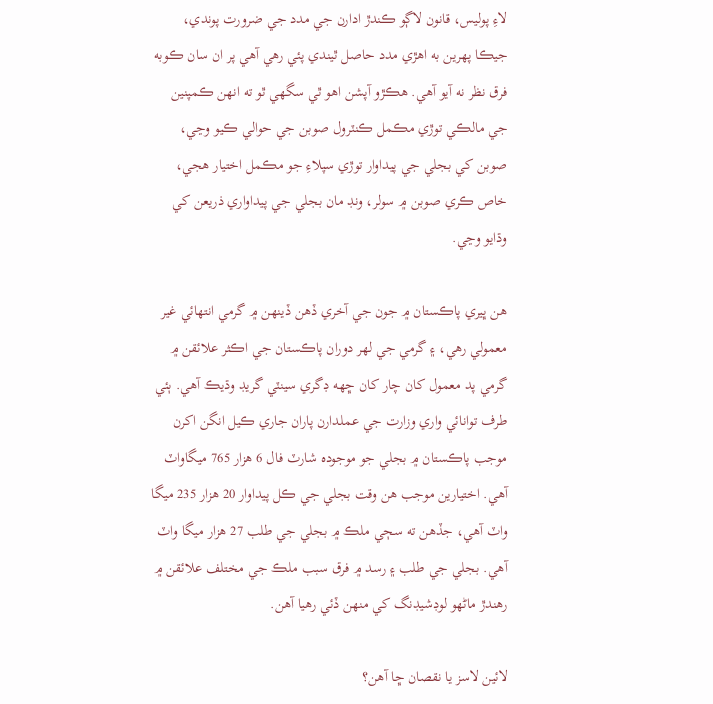لاءِ پوليس، قانون لاڳو ڪندڙ ادارن جي مدد جي ضرورت پوندي، جيڪا پھرين به اھڙي مدد حاصل ٿيندي پئي رھي آھي پر ان سان ڪوبه فرق نظر نه آيو آھي. ھڪڙو آپشن اھو ٿي سگھي ٿو ته انھن ڪمپنين جي مالڪي توڙي مڪمل ڪنٽرول صوبن جي حوالي ڪيو وڃي، صوبن کي بجلي جي پيداوار توڙي سپلاءِ جو مڪمل اختيار ھجي، خاص ڪري صوبن ۾ سولر، ونڊ مان بجلي جي پيداواري ذريعن کي وڌايو وڃي.

هن ڀيري پاڪستان ۾ جون جي آخري ڏهن ڏينهن ۾ گرمي انتهائي غير معمولي رھي، ۽ گرمي جي لهر دوران پاڪستان جي اڪثر علائقن ۾ گرمي پد معمول کان چار کان ڇهه ڊگري سينٽي گريڊ وڌيڪ آهي. ٻئي طرف توانائي واري وزارت جي عملدارن پاران جاري ڪيل انگن اکرن موجب پاڪستان ۾ بجلي جو موجوده شارٽ فال 6 هزار 765 ميگاواٽ آهي. اختيارين موجب هن وقت بجلي جي ڪل پيداوار 20 هزار 235 ميگا واٽ آهي، جڏهن ته سڄي ملڪ ۾ بجلي جي طلب 27 هزار ميگا واٽ آهي. بجلي جي طلب ۽ رسد ۾ فرق سبب ملڪ جي مختلف علائقن ۾ رهندڙ ماڻهو لوڊشيڊنگ کي منهن ڏئي رهيا آهن.

لائين لاسز يا نقصان ڇا آهن؟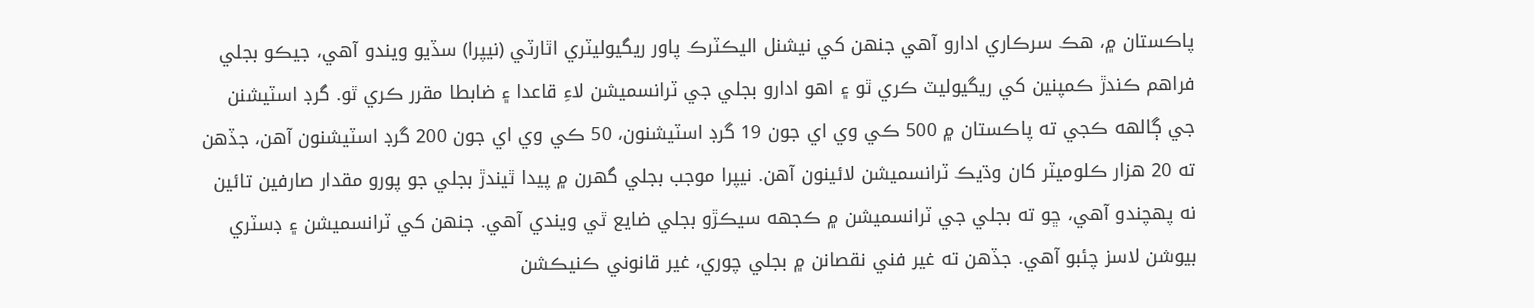پاڪستان ۾، هڪ سرڪاري ادارو آهي جنهن کي نيشنل اليڪٽرڪ پاور ريگيوليٽري اٿارٽي (نيپرا) سڏيو ويندو آهي، جيڪو بجلي فراهم ڪندڙ ڪمپنين کي ريگيوليٽ ڪري ٿو ۽ اهو ادارو بجلي جي ٽرانسميشن لاءِ قاعدا ۽ ضابطا مقرر ڪري ٿو. گرڊ اسٽيشنن جي ڳالهه ڪجي ته پاڪستان ۾ 500 ڪي وي اي جون 19 گرڊ اسٽيشنون، 50 ڪي وي اي جون 200 گرڊ اسٽيشنون آهن، جڏهن ته 20 هزار ڪلوميٽر کان وڌيڪ ٽرانسميشن لائينون آهن. نيپرا موجب بجلي گهرن ۾ پيدا ٿيندڙ بجلي جو پورو مقدار صارفين تائين نه پهچندو آهي، ڇو ته بجلي جي ٽرانسميشن ۾ ڪجهه سيڪڙو بجلي ضايع ٿي ويندي آهي. جنهن کي ٽرانسميشن ۽ ڊسٽري بيوشن لاسز چئبو آهي. جڏهن ته غير فني نقصانن ۾ بجلي چوري، غير قانوني ڪنيڪشن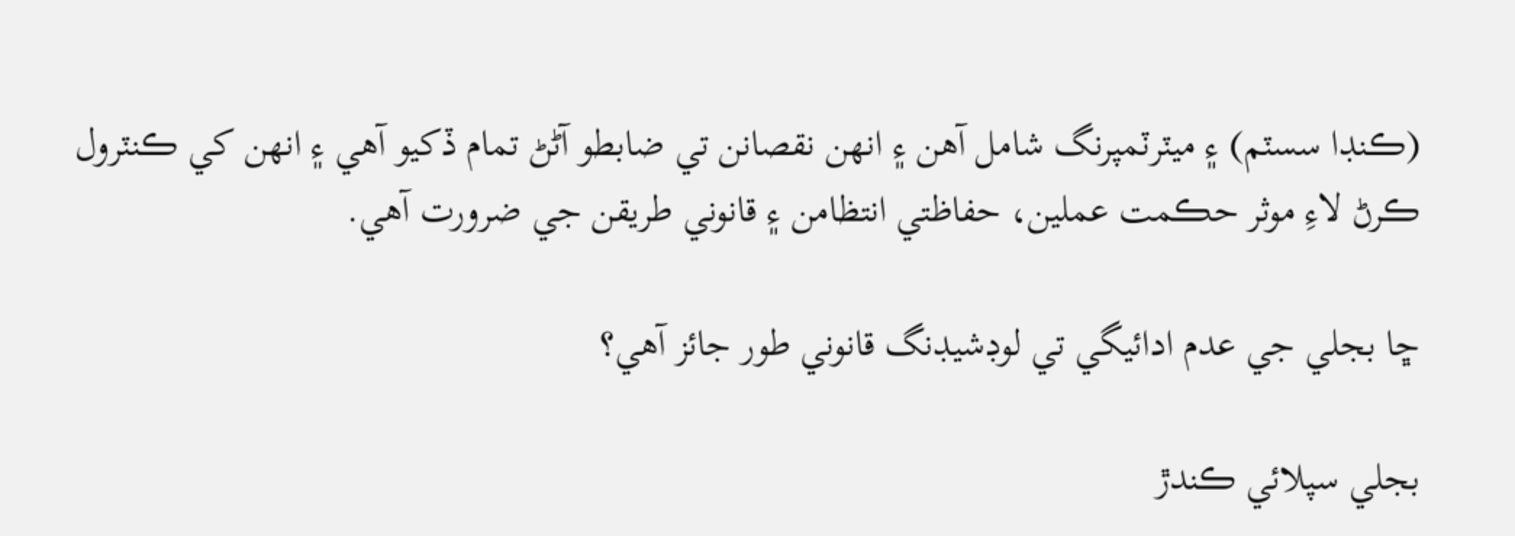(ڪنڊا سسٽم) ۽ ميٽرٽمپرنگ شامل آهن ۽ انهن نقصانن تي ضابطو آڻڻ تمام ڏکيو آهي ۽ انهن کي ڪنٽرول ڪرڻ لاءِ موثر حڪمت عملين، حفاظتي انتظامن ۽ قانوني طريقن جي ضرورت آهي.

ڇا بجلي جي عدم ادائيگي تي لوڊشيڊنگ قانوني طور جائز آهي؟

بجلي سپلائي ڪندڙ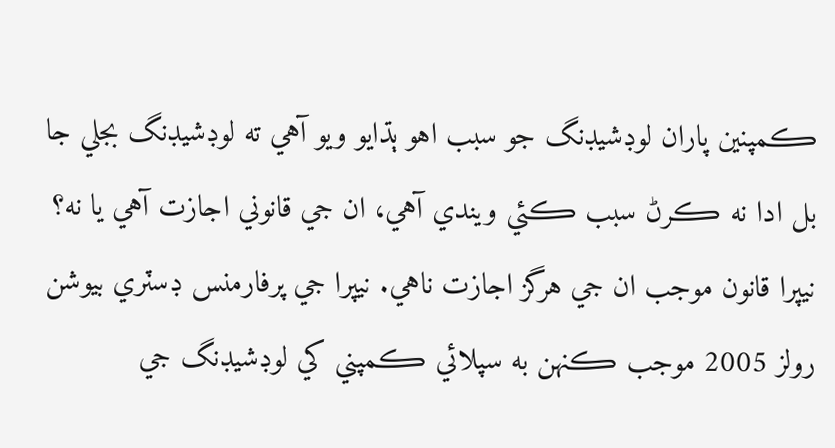ڪمپنين پاران لوڊشيڊنگ جو سبب اهو ٻڌايو ويو آهي ته لوڊشيڊنگ بجلي جا بل ادا نه ڪرڻ سبب ڪئي ويندي آهي، ان جي قانوني اجازت آهي يا نه؟ نيپرا قانون موجب ان جي هرگز اجازت ناهي. نيپرا جي پرفارمنس ڊسٽري بيوشن رولز 2005 موجب ڪنهن به سپلائي ڪمپني کي لوڊشيڊنگ جي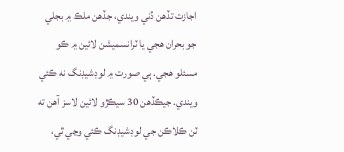اجازت تڏهن ڏني ويندي، جڏهن ملڪ ۾ بجلي جو بحران هجي يا ٽرانسميشن لائين ۾ ڪو مسئلو هجي. ٻي صورت ۾ لوڊشيڊنگ نه ڪئي ويندي. جيڪڏهن 30 سيڪڙو لائين لاسز آهن ته ٽن ڪلاڪن جي لوڊشيڊنگ ڪئي وڃي ٿي،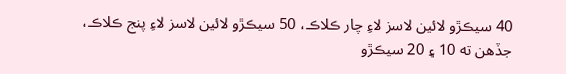40 سيڪڙو لائين لاسز لاءِ چار ڪلاڪ، 50 سيڪڙو لائين لاسز لاءِ پنج ڪلاڪ، جڏهن ته 10 ۽ 20 سيڪڙو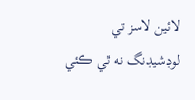لائين لاسز تي لوڊشيڊنگ نه ٿي ڪئي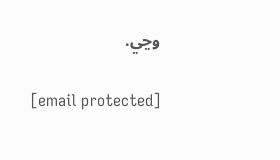وڃي.

[email protected]